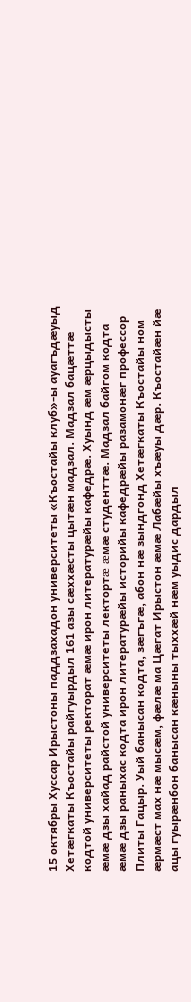15 октябры Хуссар Ирыстоны паддзахадон университеты «Къостайы клуб»-ы ауагъдæуыд Хетæгкаты Къостайы райгуырдыл 161 азы сæххæсты цытæн мадзал. Мадзал бацæттæ кодтой университеты ректорат æмæ ирон литературæйы кафедрæ. Хуынд æм æрцыдысты æмæ дзы хайад райстой университеты лектортæ æмæ студенттæ. Мадзал байгом кодта æмæ дзы раныхас кодта ирон литературæйы историйы кафедрæйы разамонæг профессор Плиты Гацыр. Уый банысан кодта, зæгъгæ, абон нæ зындгонд Хетæгкаты Къостайы ном æрмæст мах нæ мысæм, фæлæ ма Цæгат Ирыстон æмæ Лабæйы хъæуы дæр. Къостайæн йæ ацы гуырæнбон банысан кæныны тыххæй нæм уыдис дардыл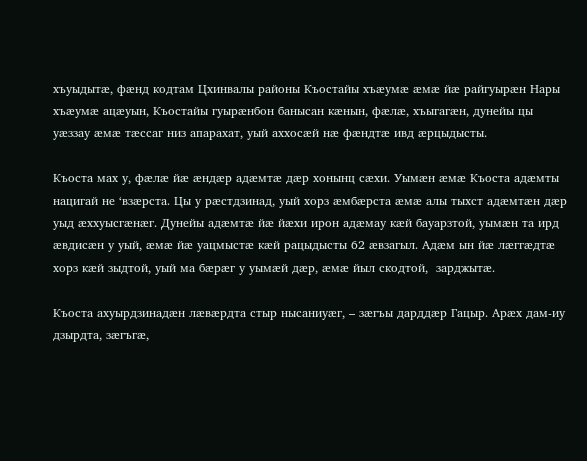хъуыдытæ, фæнд кодтам Цхинвалы районы Къостайы хъæумæ æмæ йæ райгуырæн Нары хъæумæ ацæуын, Къостайы гуырæнбон банысан кæнын, фæлæ, хъыгагæн, дунейы цы уæззау æмæ тæссаг низ апарахат, уый аххосæй нæ фæндтæ ивд æрцыдысты.

Къоста мах у, фæлæ йæ æндæр адæмтæ дæр хонынц сæхи. Уымæн æмæ Къоста адæмты нацигай не ‘взæрста. Цы у рæстдзинад, уый хорз æмбæрста æмæ алы тыхст адæмтæн дæр уыд æххуысгæнæг. Дунейы адæмтæ йæ йæхи ирон адæмау кæй бауарзтой, уымæн та ирд æвдисæн у уый, æмæ йæ уацмыстæ кæй рацыдысты 62 æвзагыл. Адæм ын йæ лæггæдтæ хорз кæй зыдтой, уый ма бæрæг у уымæй дæр, æмæ йыл скодтой,  зарджытæ.

Къоста ахуырдзинадæн лæвæрдта стыр нысаниуæг, – зæгъы дарддæр Гацыр. Арæх дам-иу дзырдта, зæгъгæ,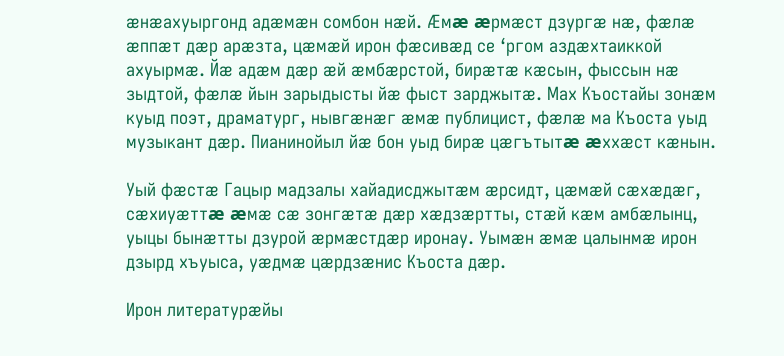æнæахуыргонд адæмæн сомбон нæй. Æмæ æрмæст дзургæ нæ, фæлæ æппæт дæр арæзта, цæмæй ирон фæсивæд се ‘ргом аздæхтаиккой ахуырмæ. Йæ адæм дæр æй æмбæрстой, бирæтæ кæсын, фыссын нæ зыдтой, фæлæ йын зарыдысты йæ фыст зарджытæ. Мах Къостайы зонæм куыд поэт, драматург, нывгæнæг æмæ публицист, фæлæ ма Къоста уыд музыкант дæр. Пианинойыл йæ бон уыд бирæ цæгътытæ æххæст кæнын.

Уый фæстæ Гацыр мадзалы хайадисджытæм æрсидт, цæмæй сæхæдæг, сæхиуæттæ æмæ сæ зонгæтæ дæр хæдзæртты, стæй кæм амбæлынц, уыцы бынæтты дзурой æрмæстдæр иронау. Уымæн æмæ цалынмæ ирон дзырд хъуыса, уæдмæ цæрдзæнис Къоста дæр.

Ирон литературæйы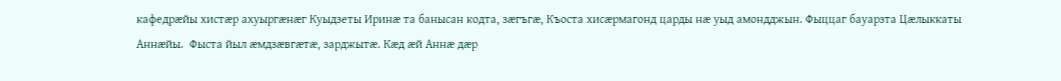кафедрæйы хистæр ахуыргæнæг Куыдзеты Иринæ та банысан кодта, зæгъгæ, Къоста хисæрмагонд царды нæ уыд амондджын. Фыццаг бауарзта Цæлыккаты Аннæйы.  Фыста йыл æмдзæвгæтæ, зарджытæ. Кæд æй Аннæ дæр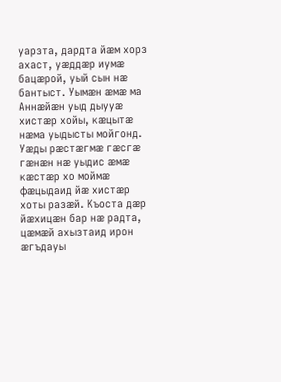уарзта, дардта йæм хорз ахаст, уæддæр иумæ бацæрой, уый сын нæ бантыст. Уымæн æмæ ма Аннæйæн уыд дыууæ хистæр хойы, кæцытæ нæма уыдысты мойгонд. Уæды рæстæгмæ гæсгæ гæнæн нæ уыдис æмæ кæстæр хо моймæ фæцыдаид йæ хистæр хоты разæй. Къоста дæр йæхицæн бар нæ радта, цæмæй ахызтаид ирон æгъдауы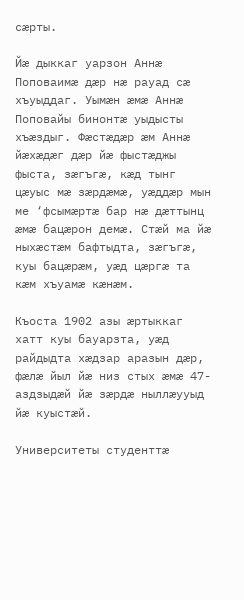сæрты.

Йæ дыккаг уарзон Аннæ Поповаимæ дæр нæ рауад сæ хъуыддаг. Уымæн æмæ Аннæ Поповайы бинонтæ уыдысты хъæздыг. Фæстæдæр æм Аннæ йæхæдæг дæр йæ фыстæджы фыста, зæгъгæ, кæд тынг цæуыс мæ зæрдæмæ, уæддæр мын ме ‘фсымæртæ бар нæ дæттынц æмæ бацæрон демæ. Стæй ма йæ ныхæстæм бафтыдта, зæгъгæ, куы бацæрæм, уæд цæргæ та кæм хъуамæ кæнæм.

Къоста 1902 азы æртыккаг хатт куы бауарзта, уæд райдыдта хæдзар аразын дæр, фæлæ йыл йæ низ стых æмæ 47-аздзыдæй йæ зæрдæ ныллæууыд йæ куыстæй.

Университеты студенттæ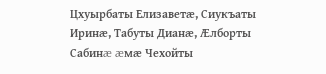Цхуырбаты Елизаветæ, Сиукъаты Иринæ, Табуты Дианæ, Æлборты Сабинæ æмæ Чехойты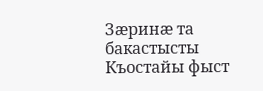Зæринæ та бакастысты  Къостайы фыст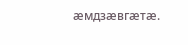æмдзæвгæтæ.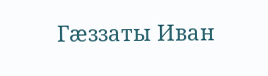Гӕззаты Иван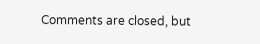Comments are closed, but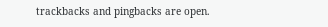trackbacks and pingbacks are open.